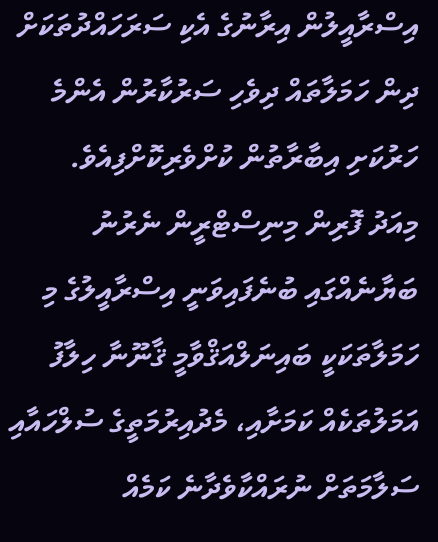އިސްރާއީލުން އިރާނުގެ އެކި ސަރަހައްދުތަކަށް ދިން ހަމަލާތައް ދިވެހި ސަރުކާރުން އެންމެ ހަރުކަށި އިބާރާތުން ކުށްވެރިކޮށްފިއެވެ.
މިއަދު ފޮރިން މިނިސްޓްރީން ނެރުނު ބަޔާނެއްގައި ބުނެފައިވަނީ އިސްރާއީލުގެ މި ހަމަލާތަކަކީ ބައިނަލްއަޤްވާމީ ޤާނޫނާ ހިލާފު އަމަލުތަކެއް ކަމަށާއި، މެދުއިރުމަތީގެ ސުލްހައާއި ސަލާމަތަށް ނުރައްކާވެދާނެ ކަމެއް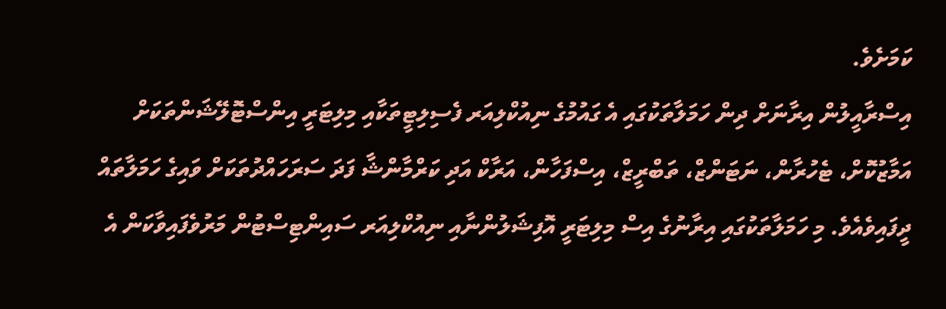ކަމަށެވެ.
އިސްރާއީލުން އިރާނަށް ދިން ހަމަލާތަކުގައި އެ ގައުމުގެ ނިއުކްލިއަރ ފެސިލިޓީތަކާއި މިލިޓަރީ އިންސްޓޮލޭޝަންތަކަށް އަމާޒުކޮށް، ޓެހުރާން، ނަޓަންޒް، ތަބްރީޒް، އިސްފަހާން، އަރާކް އަދި ކަރްމާންޝާ ފަދަ ސަރަހައްދުތަކަށް ވައިގެ ހަމަލާތައް ދީފައިވެއެވެ. މި ހަމަލާތަކުގައި އިރާނުގެ އިސް މިލިޓަރީ އޮފިޝަލުންނާއި ނިއުކްލިއަރ ސައިންޓިސްޓުން މަރުވެފައިވާކަން އެ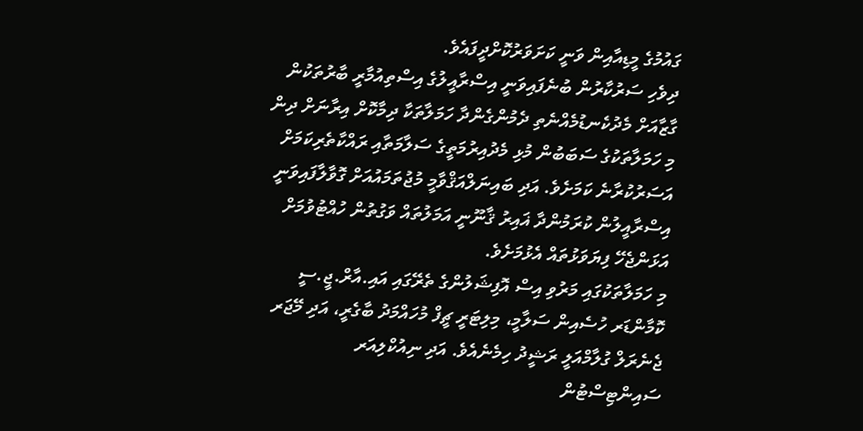ގައުމުގެ މީޑިއާއިން ވަނީ ކަށަވަރުކޮށްދީފައެވެ.
ދިވެހި ސަރުކާރުން ބުނެފައިވަނީ އިސްރާއީލުގެ އިސްތިއުމާރީ ބާރުތަކުން ގާޒާއަށް މެދުކެނޑުމެއްނެތި ދެމުންގެންދާ ހަމަލާތަކާ ދިމާކޮށް އިރާނަށް ދިން މި ހަމަލާތަކުގެ ސަބަބުން މުޅި މެދުއިރުމަތީގެ ސަލާމަތާއި ރައްކާތެރިކަމަށް އަސަރުކުރާނެ ކަމަށެވެ. އަދި ބައިނަލްއަޤްވާމީ މުޖުތަމައުއަށް ގޮވާލާފައިވަނީ އިސްރާއީލުން ކުރަމުންދާ ޣައިރު ޤާނޫނީ އަމަލުތައް ވަގުތުން ހުއްޓުވުމަށް އަޅަންޖެހޭ ފިޔަވަޅުތައް އެޅުމަށެވެ.
މި ހަމަލާތަކުގައި މަރުވި އިސް އޮފިޝަލުންގެ ތެރޭގައި އައި.އާރް.ޖީ.ސީ ކޮމާންޑަރ ހުސެއިން ސަލާމީ، މިލިޓަރީ ޗީފް މުހައްމަދު ބާގެރީ، އަދި މޭޖަރ ޖެނެރަލް ގުލާމްއަލީ ރަޝީދު ހިމެނެއެވެ. އަދި ނިއުކްލިއަރ ސައިންޓިސްޓުން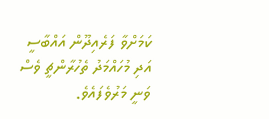ކަމަށްވާ ފަރެއިދޫން އައްބާސީ އަދި މުހައްމަދު ތެހުރާންޗީ ވެސް ވަނީ މަރުވެފައެވެ.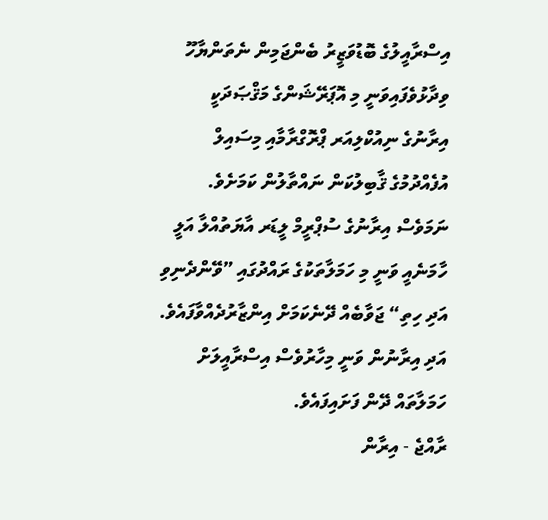އިސްރާއީލުގެ ބޮޑުވަޒީރު ބެންޖަމިން ނެތަންޔާހޫ ވިދާޅުވެފައިވަނީ މި އޮޕަރޭޝަންގެ މަޤްޞަދަކީ އިރާނުގެ ނިއުކްލިއަރ ޕްރޮގްރާމާއި މިސައިލް އުފެއްދުމުގެ ޤާބިލުކަން ނައްތާލުން ކަމަށެވެ. ނަމަވެސް އިރާނުގެ ސުޕްރީމް ލީޑަރ އާޔަތުއްލާ އަލީ ހާމަނެއީ ވަނީ މި ހަމަލާތަކުގެ ރައްދުގައި ”ވޭންދެނިވި އަދި ހިތި“ ޖަވާބެއް ދޭނެކަމަށް އިންޒާރުދެއްވާފައެވެ. އަދި އިރާނުން ވަނީ މިހާރުވެސް އިސްރާއީލަށް ހަމަލާތައް ދޭން ފަށައިފައެވެ.
ރާއްޖެ - އިރާން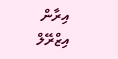އިރާން އިޒްރޭލް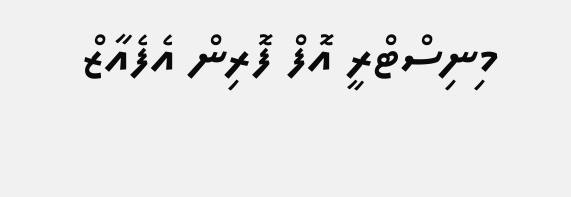މިނިސްޓްރީ އޮފް ފޮރިން އެފެއާޒް